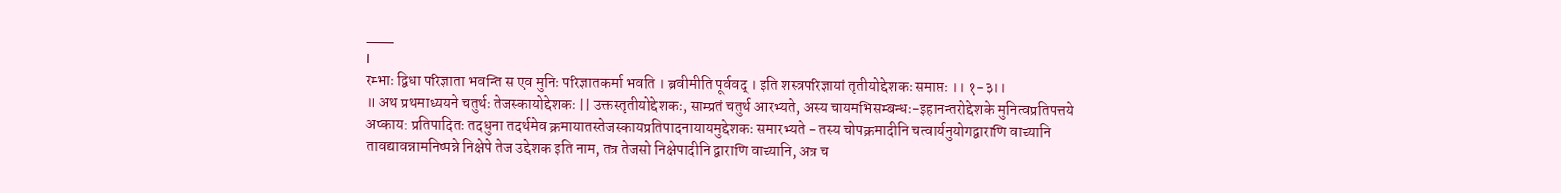___
I
रम्भाः द्विधा परिज्ञाता भवन्ति स एव मुनिः परिज्ञातकर्मा भवति । ब्रवीमीति पूर्ववद् । इति शस्त्रपरिज्ञायां तृतीयोद्देशकः समाप्तः ।। १-३।।
॥ अथ प्रथमाध्ययने चतुर्थः तेजस्कायोद्देशकः || उक्तस्तृतीयोद्देशकः, साम्प्रतं चतुर्थ आरभ्यते, अस्य चायमभिसम्बन्धः-इहानन्तरोद्देशके मुनित्वप्रतिपत्तये अप्काय: प्रतिपादितः तदधुना तदर्थमेव क्रमायातस्तेजस्कायप्रतिपादनायायमुद्देशकः समारभ्यते - तस्य चोपक्रमादीनि चत्वार्यनुयोगद्वाराणि वाच्यानि तावद्यावन्नामनिष्पन्ने निक्षेपे तेज उद्देशक इति नाम, तत्र तेजसो निक्षेपादीनि द्वाराणि वाच्यानि, अत्र च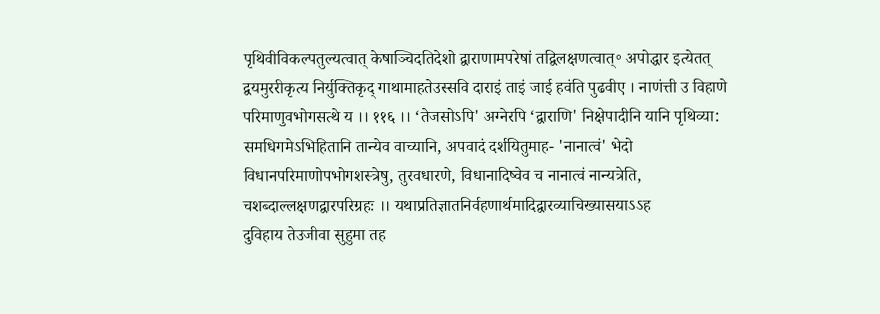पृथिवीविकल्पतुल्यत्वात् केषाञ्चिदतिदेशो द्वाराणामपरेषां तद्विलक्षणत्वात्॰ अपोद्धार इत्येतत् द्वयमुररीकृत्य निर्युक्तिकृद् गाथामाहतेउस्सवि दाराइं ताइं जाई हवंति पुढवीए । नाणंत्ती उ विहाणे परिमाणुवभोगसत्थे य ।। ११६ ।। ‘तेजसोऽपि' अग्नेरपि ‘द्वाराणि' निक्षेपादीनि यानि पृथिव्या: समधिगमेऽभिहितानि तान्येव वाच्यानि, अपवादं दर्शयितुमाह- 'नानात्वं' भेदो विधानपरिमाणोपभोगशस्त्रेषु, तुरवधारणे, विधानादिष्वेव च नानात्वं नान्यत्रेति, चशब्दाल्लक्षणद्वारपरिग्रहः ।। यथाप्रतिज्ञातनिर्वहणार्थमादिद्वारव्याचिख्यासयाऽऽह
दुविहाय तेउजीवा सुहुमा तह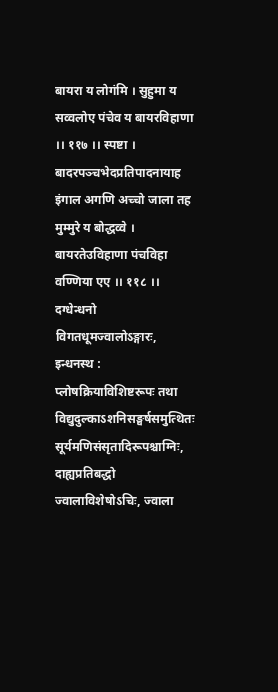बायरा य लोगंमि । सुहुमा य सव्वलोए पंचेव य बायरविहाणा ।। ११७ ।। स्पष्टा । बादरपञ्चभेदप्रतिपादनायाह
इंगाल अगणि अच्चो जाला तह मुम्मुरे य बोद्धव्वे । बायरतेउविहाणा पंचविहा वण्णिया एए ।। ११८ ।।
दग्धेन्धनो विगतधूमज्वालोऽङ्गारः, इन्धनस्थ : प्लोषक्रियाविशिष्टरूपः तथा विद्युदुल्काऽशनिसङ्घर्षसमुत्थितः सूर्यमणिसंसृतादिरूपश्चाग्निः, दाह्यप्रतिबद्धो ज्वालाविशेषोऽचिः, ज्वाला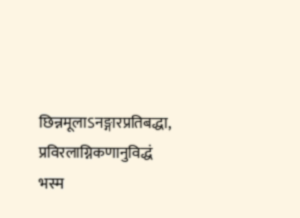छिन्नमूलाऽनङ्गारप्रतिबद्धा, प्रविरलाग्निकणानुविद्धं भस्म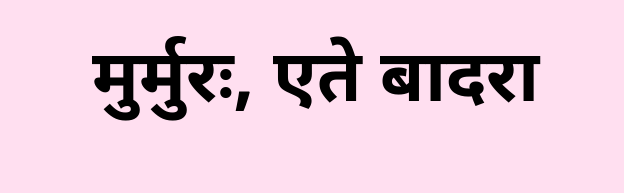मुर्मुरः, एते बादरा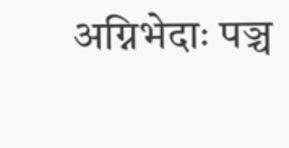अग्निभेदाः पञ्च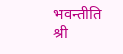भवन्तीति
श्री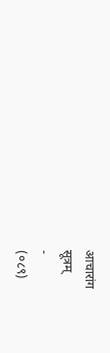आचारांग
सूत्रम्
-
(०८९)